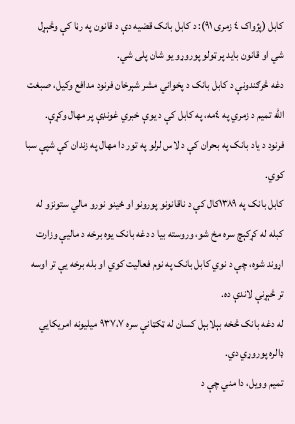کابل (پژواک ٤ زمرى ٩١): د کابل بانک قضيه دې د قانون په رڼا کې وڅېړل شي او قانون بايد پر ټولو پوروړو يو شان پلى شي.
دغه څرګندونې د کابل بانک د پخواني مشر شېرخان فرنود مدافع وکيل، صبغت الله تميم د زمري په ٤مه، په کابل کې د يوې خبري غونډې پر مهال وکړې.
فرنود د ياد بانک په بحران کې د لاس لرلو په تور دا مهال په زندان کې شپې سبا کوي.
کابل بانک په ١٣٨٩کال کې د ناقانونو پورونو او ځينو نورو مالي ستونزو له کبله له کړکېچ سره مخ شو، وروسته بيا د دغه بانک يوه برخه د ماليې وزارت اړوند شوه، چې د نوي کابل بانک په نوم فعاليت کوي او بله برخه يې تر اوسه تر څېړنې لاندې ده.
له دغه بانک څخه بېلابېل کسان له ټکټانې سره ٩٣٧،٧ ميليونه امريکايي ډالره پوروړي دي.
تميم وويل، دا مني چې د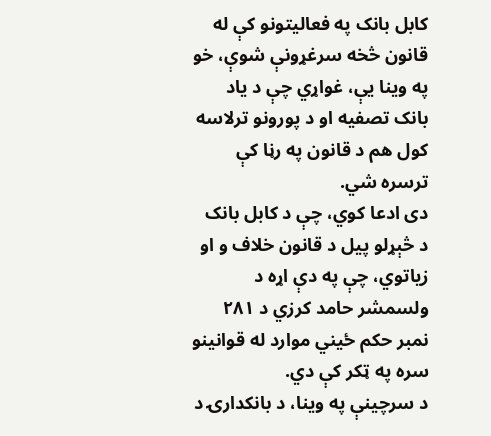کابل بانک په فعاليتونو کې له قانون څخه سرغړونې شوې، خو په وينا يې، غواړي چې د ياد بانک تصفيه او د پورونو ترلاسه کول هم د قانون په رڼا کې ترسره شي.
دى ادعا کوي، چې د کابل بانک د څېړلو پيل د قانون خلاف و او زياتوي، چې په دې اړه د ولسمشر حامد کرزي د ٢٨١ نمبر حکم ځيني موارد له قوانينو سره په ټکر کې دي.
د سرچينې په وينا، د بانکدارۍ د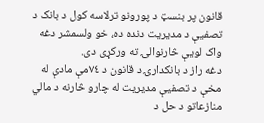قانون پر بنسټ د پورونو ترلاسه کول د بانک د تصفيې د مديريت دنده ده، خو ولسمشر دغه واک لويې څارنوالۍ ته ورکړى دى.
دغه راز د بانکدارۍ د قانون د ٧٤مې مادې له مخې د تصفيې مديريت له چارو څارنه د مالي منازعاتو د حل د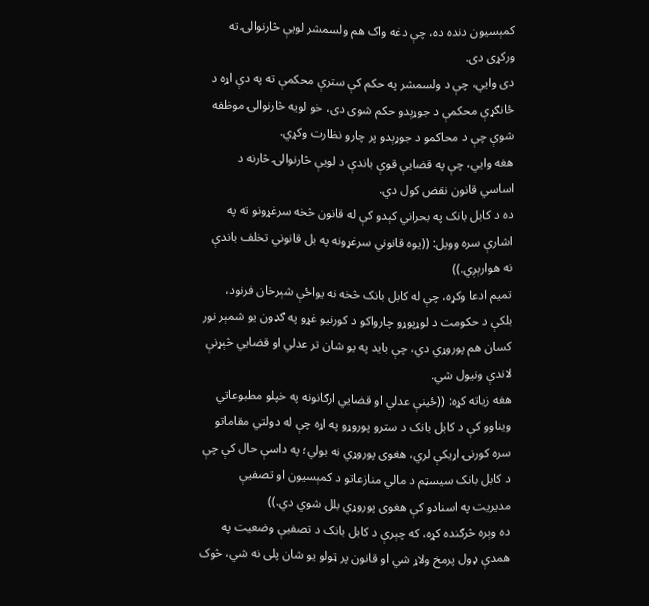کمېسيون دنده ده، چې دغه واک هم ولسمشر لويې څارنوالۍ ته ورکړى دى.
دى وايي، چې د ولسمشر په حکم کې سترې محکمې ته په دې اړه د ځانګړې محکمې د جوړېدو حکم شوى دى، خو لويه څارنوالۍ موظفه شوې چې د محاکمو د جوړېدو پر چارو نظارت وکړي.
هغه وايي، چې په قضايې قوې باندې د لويې څارنوالۍ څارنه د اساسي قانون نقض کول دي.
ده د کابل بانک په بحراني کېدو کې له قانون څخه سرغړونو ته په اشارې سره وويل: ((يوه قانوني سرغړونه په بل قانوني تخلف باندې نه هوارېږي.))
تميم ادعا وکړه، چې له کابل بانک څخه نه يواځې شېرخان فرنود، بلکې د حکومت د لوړپوړو چارواکو د کورنيو غړو په ګډون يو شمېر نور کسان هم پوروړي دي، چې بايد په يو شان تر عدلي او قضايي څېړنې لاندې ونيول شي.
هغه زياته کړه: ((ځينې عدلي او قضايي ارګانونه په خپلو مطبوعاتي ويناوو کې د کابل بانک د سترو پوروړو په اړه چې له دولتي مقاماتو سره کورنۍ اړيکې لري، هغوى پوروړي نه بولي؛ په داسې حال کې چې د کابل بانک سيسټم د مالي منازعاتو د کمېسيون او تصفيې مديريت په اسنادو کې هغوى پوروړي بلل شوي دي.))
ده وېره څرګنده کړه، که چېرې د کابل بانک د تصفيې وضعيت په همدې ډول پرمخ ولاړ شي او قانون پر ټولو يو شان پلى نه شي، څوک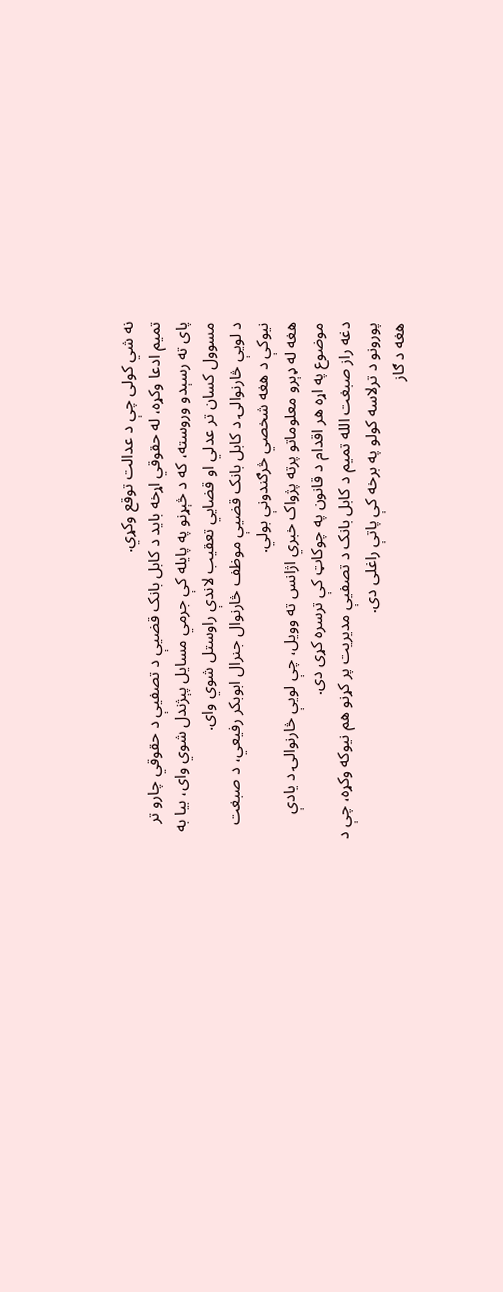نه شي کولى چې د عدالت توقع وکړي.
تميم ادعا وکړه، له حقوقي اړخه بايد د کابل بانک قضيې د تصفيې د حقوقي چارو تر پاى ته رسېدو وروسته، که د څېړنو په پايله کې جرمي مسايل پېژندل شوي واى، بيا به مسوول کسان تر عدلي او قضايي تعقيب لاندې راوستل شوي واى.
د لويې څارنوالۍ د کابل بانک قضيې موظف څارنوال جنرال ابوبکر رفيعي، د صبغت نيوکې د هغه شخصي څرګندونې بولي.
هغه له ډېرو معلوماتو پرته پژواک خبري اژانس ته وويل، چې لويې څارنوالۍ د يادې موضوع په اړه هر اقدام د قانون په چوکاټ کې ترسره کړى دى.
دغه راز صبغت الله تميم د کابل بانک د تصفيې مديريت پر کړنو هم نيوکه وکړه، چې د پورونو د ترلاسه کولو په برخه کې پاتې راغلى دى.
هغه د ګاز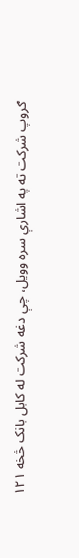ګروپ شرکت ته په اشارې سره وويل، چې دغه شرکت له کابل بانک څخه ١٢١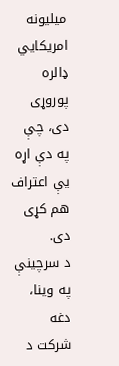ميليونه امريکايي ډالره پوروړى دى، چې په دې اړه يې اعتراف هم کړى دى.
د سرچينې په وينا، دغه شرکت د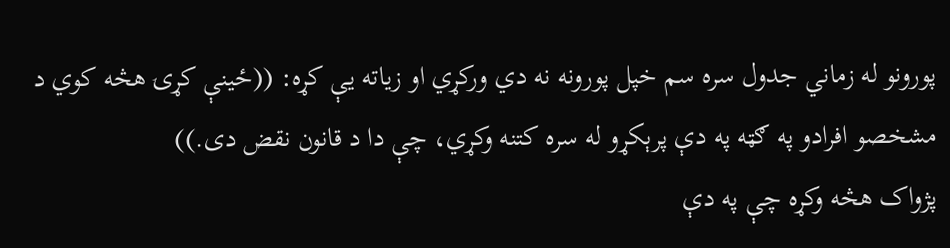پورونو له زماني جدول سره سم خپل پورونه نه دي ورکړي او زياته يې کړه: ((ځينې کړۍ هڅه کوي د مشخصو افرادو په ګټه په دې پرېکړو له سره کتنه وکړي، چې دا د قانون نقض دى.))
پژواک هڅه وکړه چې په دې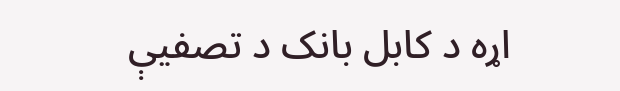اړه د کابل بانک د تصفيې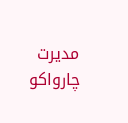مديرت چارواکو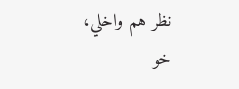نظر هم واخلي، خو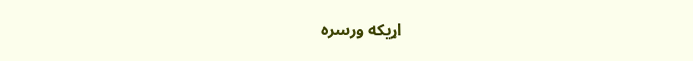اړيکه ورسره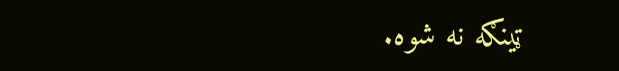ټينګه نه شوه.